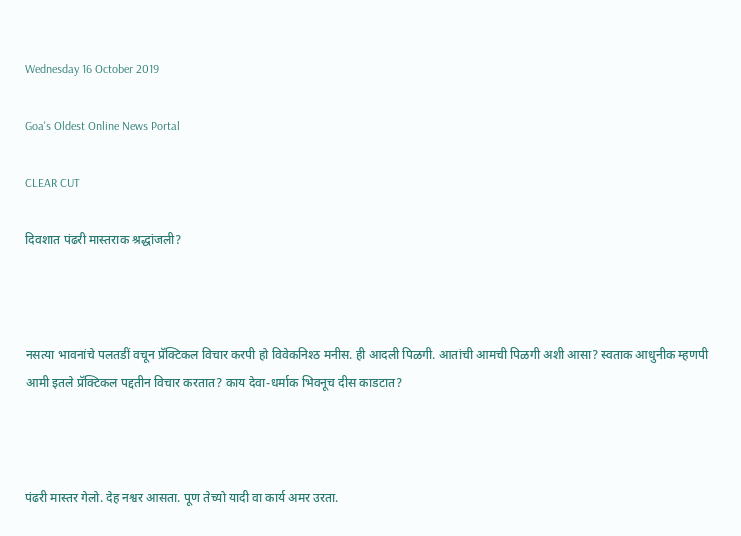Wednesday 16 October 2019

Goa's Oldest Online News Portal

CLEAR CUT

दिवशात पंढरी मास्तराक श्रद्धांजली?



नसत्या भावनांचे पलतडीं वचून प्रॅक्टिकल विचार करपी हो विवेकनिश्ठ मनीस. ही आदली पिळगी. आतांची आमची पिळगी अशी आसा? स्वताक आधुनीक म्हणपी आमी इतले प्रॅक्टिकल पद्दतीन विचार करतात? काय देवा-धर्माक भिवनूच दीस काडटात?



पंढरी मास्तर गेलो. देह नश्वर आसता. पूण तेच्यो यादी वा कार्य अमर उरता.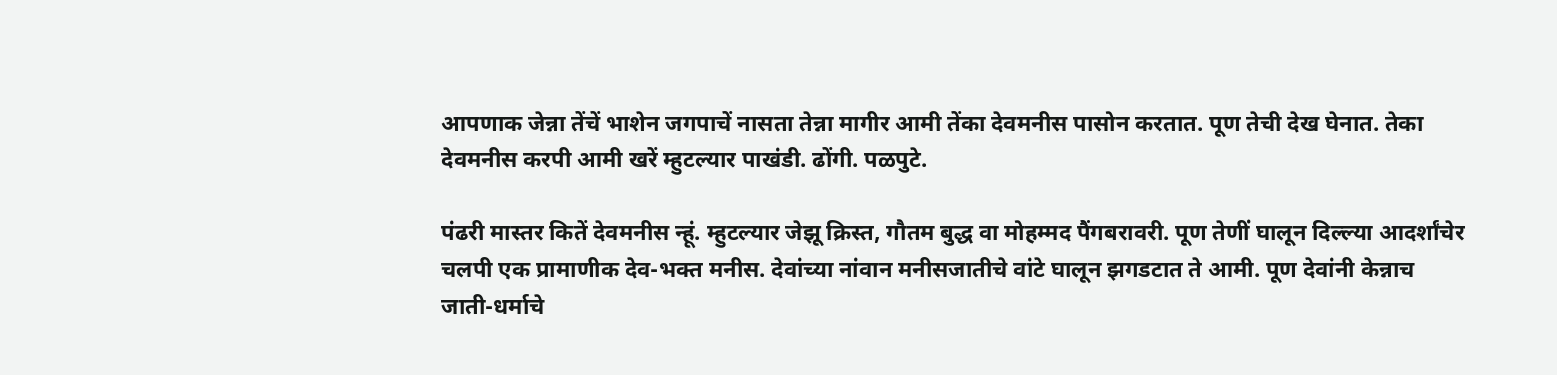आपणाक जेन्ना तेंचें भाशेन जगपाचें नासता तेन्ना मागीर आमी तेंका देवमनीस पासोन करतात. पूण तेची देख घेनात. तेका देवमनीस करपी आमी खरें म्हुटल्यार पाखंडी. ढोंगी. पळपुटे.

पंढरी मास्तर कितें देवमनीस न्हूं. म्हुटल्यार जेझू क्रिस्त, गौतम बुद्ध वा मोहम्मद पैंगबरावरी. पूण तेणीं घालून दिल्ल्या आदर्शांचेर चलपी एक प्रामाणीक देव-भक्त मनीस. देवांच्या नांवान मनीसजातीचे वांटे घालून झगडटात ते आमी. पूण देवांनी केन्नाच जाती-धर्माचे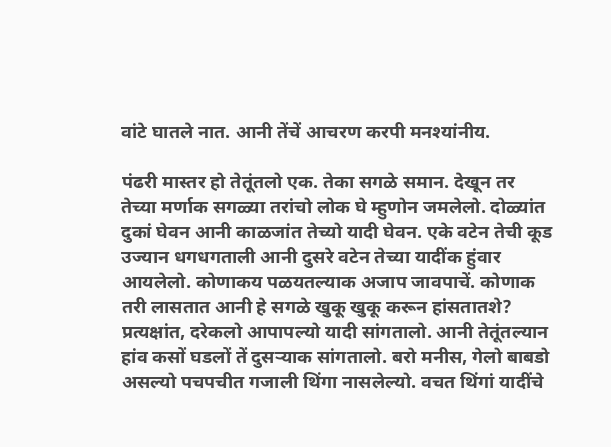वांटे घातले नात. आनी तेंचें आचरण करपी मनश्यांनीय.

पंढरी मास्तर हो तेतूंतलो एक. तेका सगळे समान. देखून तर तेच्या मर्णाक सगळ्या तरांचो लोक घे म्हुणोन जमलेलो. दोळ्यांत दुकां घेवन आनी काळजांत तेच्यो यादी घेवन. एके वटेन तेची कूड उज्यान धगधगताली आनी दुसरे वटेन तेच्या यादींक हुंवार आयलेलो. कोणाकय पळयतल्याक अजाप जावपाचें. कोणाक तरी लासतात आनी हे सगळे खुकू खुकू करून हांसतातशे? प्रत्यक्षांत, दरेकलो आपापल्यो यादी सांगतालो. आनी तेतूंतल्यान हांव कसों घडलों तें दुसऱ्याक सांगतालो. बरो मनीस, गेलो बाबडो असल्यो पचपचीत गजाली थिंगा नासलेल्यो. वचत थिंगां यादींचे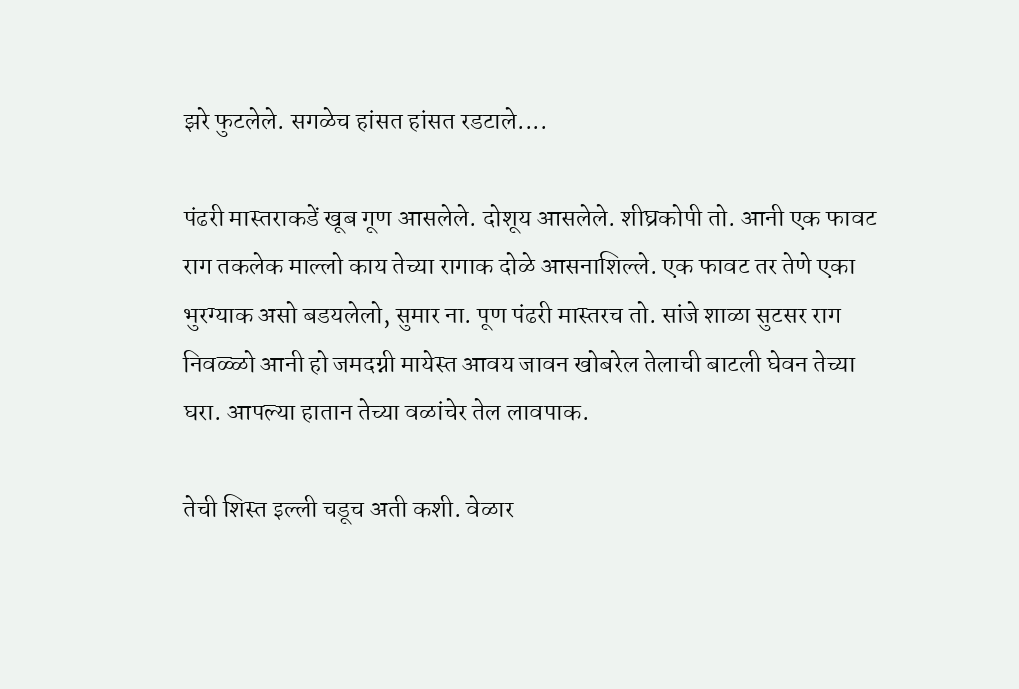झरे फुटलेले. सगळेच हांसत हांसत रडटाले....

पंढरी मास्तराकडें खूब गूण आसलेले. दोशूय आसलेले. शीघ्रकोपी तो. आनी एक फावट राग तकलेक माल्लो काय तेच्या रागाक दोळे आसनाशिल्ले. एक फावट तर तेणे एका भुरग्याक असो बडयलेलो, सुमार ना. पूण पंढरी मास्तरच तो. सांजे शाळा सुटसर राग निवळ्ळो आनी हो जमदग्नी मायेस्त आवय जावन खोबरेल तेलाची बाटली घेवन तेच्या घरा. आपल्या हातान तेच्या वळांचेर तेल लावपाक.

तेची शिस्त इल्ली चडूच अती कशी. वेळार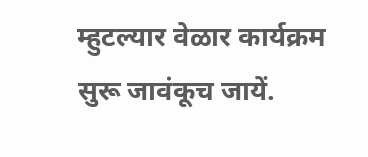म्हुटल्यार वेळार कार्यक्रम सुरू जावंकूच जायें.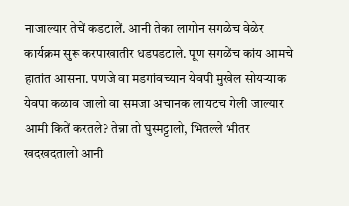नाजाल्यार तेचें कडटालें. आनी तेका लागोन सगळेच वेळेर कार्यक्रम सुरू करपाखातीर धडपडटाले. पूण सगळेंच कांय आमचे हातांत आसना. पणजे वा मडगांवच्यान येवपी मुखेल सोयऱ्याक येवपा कळाव जालो वा समजा अचानक लायटच गेली जाल्यार आमी कितें करतले? तेन्ना तो घुस्मट्टालो, भितल्ले भीतर खदखदतालो आनी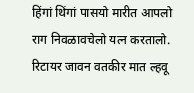हिंगां थिंगां पासयो मारीत आपलो राग निवळावचेलो यत्न करतालो. रिटायर जावन वतकीर मात ल्हवू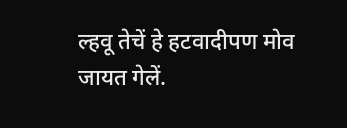ल्हवू तेचें हे हटवादीपण मोव जायत गेलें.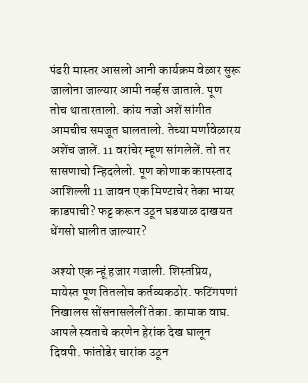पंढरी मास्तर आसलो आनी कार्यक्रम वेळार सुरू जालोना जाल्यार आमी नर्व्हस जाताले. पूण तोच थातारतालो. कांय नजो अशें सांगीत आमचीच समजूत घालतालो. तेच्या मर्णावेळारय अशेंच जालें. 11 वरांचेर म्हूण सांगलेलें. तो तर सासणाचो न्हिदलेलो. पूण कोणाक कापस्ताद आशिल्ली 11 जावन एक मिण्टाचेर तेका भायर काडपाची? फट्ट करून उठून घडयाळ दाखयत धेंगसो घालीत जाल्यार?

अश्यो एक न्हूं हजार गजाली. शिस्तप्रिय, मायेस्त पूण तितलोच कर्तव्यकठोर. फटिंगपणां निखालस सोंसनासलेलीं तेका. कामाक वाघ. आपले स्वताचे करणेन हेरांक देख घालून दिवपी. फांतोडेर चारांक उठून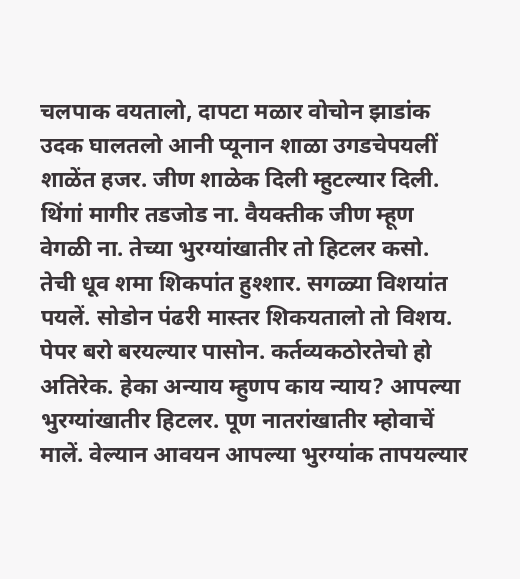चलपाक वयतालो, दापटा मळार वोचोन झाडांक उदक घालतलो आनी प्यूनान शाळा उगडचेपयलीं शाळेंत हजर. जीण शाळेक दिली म्हुटल्यार दिली. थिंगां मागीर तडजोड ना. वैयक्तीक जीण म्हूण वेगळी ना. तेच्या भुरग्यांखातीर तो हिटलर कसो. तेची धूव शमा शिकपांत हुश्शार. सगळ्या विशयांत पयलें. सोडोन पंढरी मास्तर शिकयतालो तो विशय. पेपर बरो बरयल्यार पासोन. कर्तव्यकठोरतेचो हो अतिरेक. हेका अन्याय म्हुणप काय न्याय? आपल्या भुरग्यांखातीर हिटलर. पूण नातरांखातीर म्होवाचें मालें. वेल्यान आवयन आपल्या भुरग्यांक तापयल्यार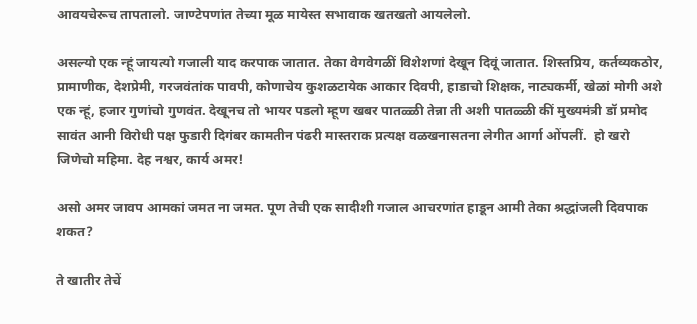आवयचेरूच तापतालो. जाण्टेपणांत तेच्या मूळ मायेस्त सभावाक खतखतो आयलेलो.

असल्यो एक न्हूं जायत्यो गजाली याद करपाक जातात. तेका वेगवेगळीं विशेशणां देखून दिवूं जातात. शिस्तप्रिय, कर्तव्यकठोर, प्रामाणीक, देशप्रेमी, गरजवंतांक पावपी, कोणाचेय कुशळटायेक आकार दिवपी, हाडाचो शिक्षक, नाट्यकर्मी, खेळां मोगी अशे एक न्हूं, हजार गुणांचो गुणवंत. देखूनच तो भायर पडलो म्हूण खबर पातळ्ळी तेन्ना ती अशी पातळ्ळी कीं मुख्यमंत्री डॉ प्रमोद सावंत आनी विरोधी पक्ष फुडारी दिगंबर कामतीन पंढरी मास्तराक प्रत्यक्ष वळखनासतना लेगीत आर्गा ओंपलीं.  हो खरो जिणेचो महिमा. देह नश्वर, कार्य अमर!

असो अमर जावप आमकां जमत ना जमत. पूण तेची एक सादीशी गजाल आचरणांत हाडून आमी तेका श्रद्धांजली दिवपाक शकत?

ते खातीर तेचें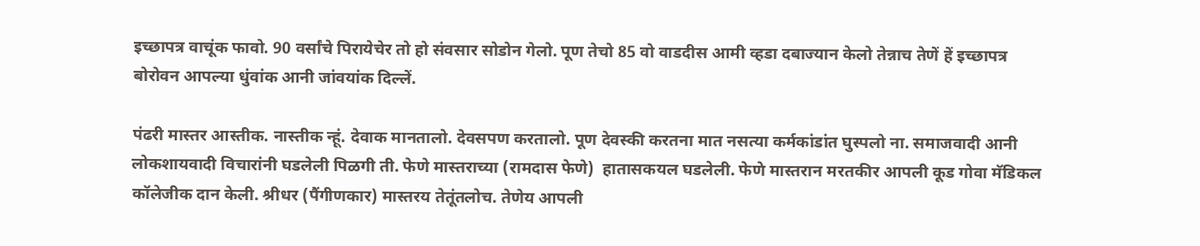इच्छापत्र वाचूंक फावो. 90 वर्सांचे पिरायेचेर तो हो संवसार सोडोन गेलो. पूण तेचो 85 वो वाडदीस आमी व्हडा दबाज्यान केलो तेन्नाच तेणें हें इच्छापत्र बोरोवन आपल्या धुंवांक आनी जांवयांक दिल्लें.

पंढरी मास्तर आस्तीक. नास्तीक न्हूं. देवाक मानतालो. देवसपण करतालो. पूण देवस्की करतना मात नसत्या कर्मकांडांत घुस्पलो ना. समाजवादी आनी लोकशायवादी विचारांनी घडलेली पिळगी ती. फेणे मास्तराच्या (रामदास फेणे)  हातासकयल घडलेली. फेणे मास्तरान मरतकीर आपली कूड गोवा मॅडिकल कॉलेजीक दान केली. श्रीधर (पैंगीणकार) मास्तरय तेतूंतलोच. तेणेय आपली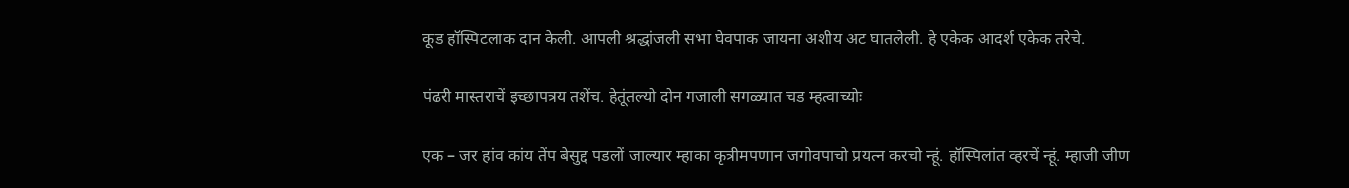कूड हॉस्पिटलाक दान केली. आपली श्रद्धांजली सभा घेवपाक जायना अशीय अट घातलेली. हे एकेक आदर्श एकेक तरेचे.

पंढरी मास्तराचें इच्छापत्रय तशेंच. हेतूंतल्यो दोन गजाली सगळ्यात चड म्हत्वाच्योः

एक – जर हांव कांय तेंप बेसुद्द पडलों जाल्यार म्हाका कृत्रीमपणान जगोवपाचो प्रयत्न करचो न्हूं. हॉस्पिलांत व्हरचें न्हूं. म्हाजी जीण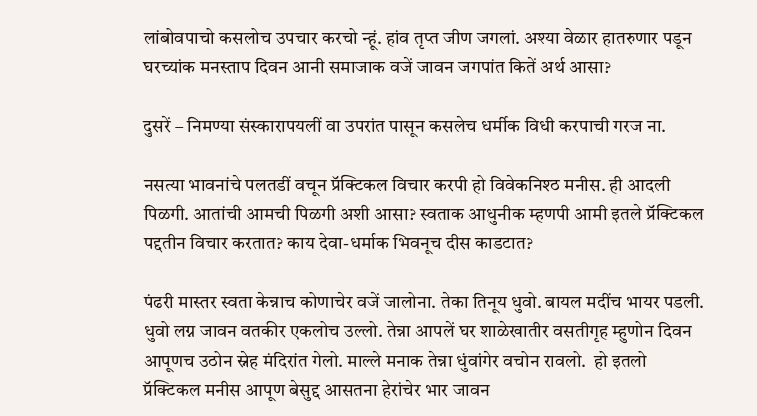लांबोवपाचो कसलोच उपचार करचो न्हूं. हांव तृप्त जीण जगलां. अश्या वेळार हातरुणार पडून घरच्यांक मनस्ताप दिवन आनी समाजाक वजें जावन जगपांत कितें अर्थ आसा?

दुसरें – निमण्या संस्कारापयलीं वा उपरांत पासून कसलेच धर्मीक विधी करपाची गरज ना.

नसत्या भावनांचे पलतडीं वचून प्रॅक्टिकल विचार करपी हो विवेकनिश्ठ मनीस. ही आदली पिळगी. आतांची आमची पिळगी अशी आसा? स्वताक आधुनीक म्हणपी आमी इतले प्रॅक्टिकल पद्दतीन विचार करतात? काय देवा-धर्माक भिवनूच दीस काडटात?

पंढरी मास्तर स्वता केन्नाच कोणाचेर वजें जालोना. तेका तिनूय धुवो. बायल मदींच भायर पडली. धुवो लग्न जावन वतकीर एकलोच उल्लो. तेन्ना आपलें घर शाळेखातीर वसतीगृह म्हुणोन दिवन आपूणच उठोन स्नेह मंदिरांत गेलो. माल्ले मनाक तेन्ना धुंवांगेर वचोन रावलो.  हो इतलो प्रॅक्टिकल मनीस आपूण बेसुद्द आसतना हेरांचेर भार जावन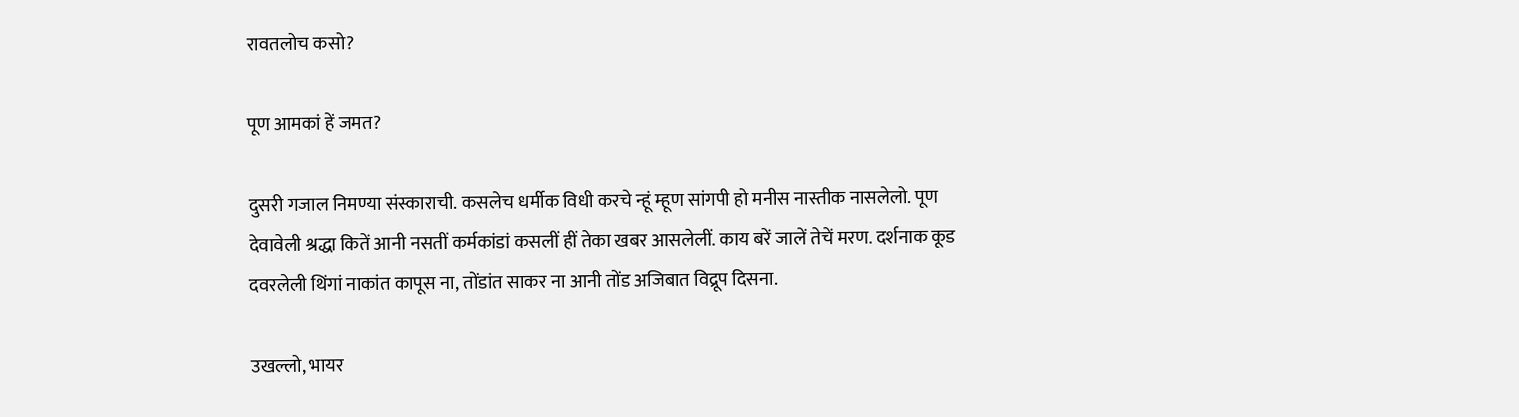रावतलोच कसो?

पूण आमकां हें जमत?

दुसरी गजाल निमण्या संस्काराची. कसलेच धर्मीक विधी करचे न्हूं म्हूण सांगपी हो मनीस नास्तीक नासलेलो. पूण देवावेली श्रद्धा कितें आनी नसतीं कर्मकांडां कसलीं हीं तेका खबर आसलेलीं. काय बरें जालें तेचें मरण. दर्शनाक कूड दवरलेली थिंगां नाकांत कापूस ना, तोंडांत साकर ना आनी तोंड अजिबात विद्रूप दिसना.

उखल्लो, भायर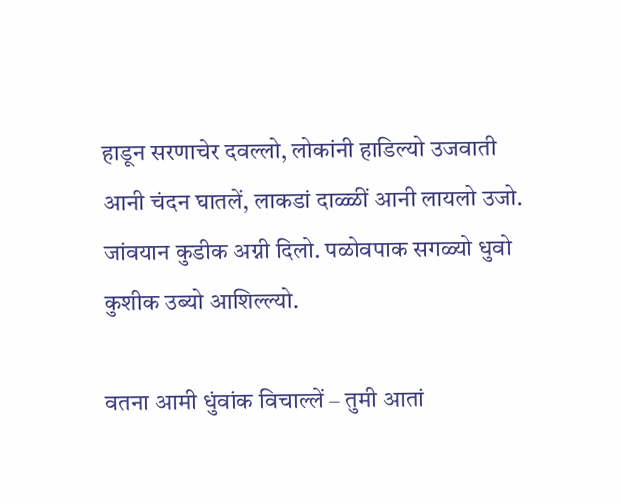हाडून सरणाचेर दवल्लो, लोकांनी हाडिल्यो उजवाती आनी चंदन घातलें, लाकडां दाळ्ळीं आनी लायलो उजो. जांवयान कुडीक अग्नी दिलो. पळोवपाक सगळ्यो धुवो कुशीक उब्यो आशिल्ल्यो.

वतना आमी धुंवांक विचाल्लें – तुमी आतां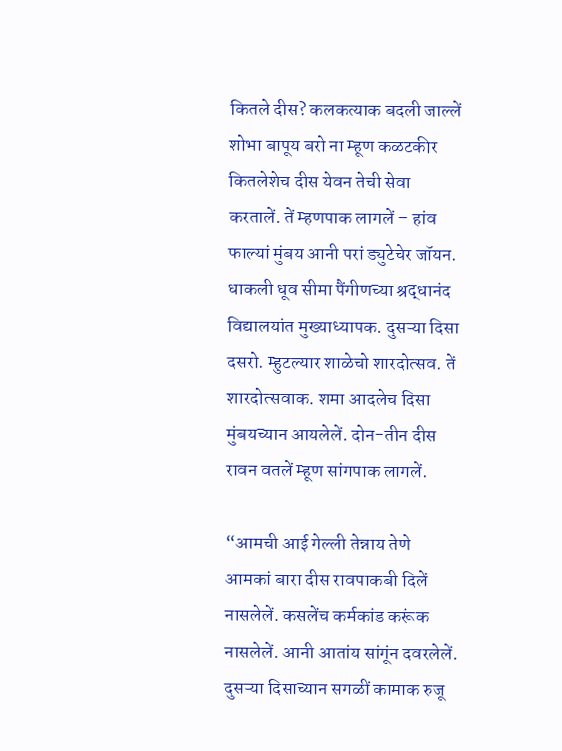कितले दीस? कलकत्याक बदली जाल्लें शोभा बापूय बरो ना म्हूण कळटकीर कितलेशेच दीस येवन तेची सेवा करतालें. तें म्हणपाक लागलें – हांव फाल्यां मुंबय आनी परां ड्युटेचेर जॉयन. धाकली धूव सीमा पैंगीणच्या श्रद्धानंद विद्यालयांत मुख्याध्यापक. दुसऱ्या दिसा दसरो. म्हुटल्यार शाळेचो शारदोत्सव. तें शारदोत्सवाक. शमा आदलेच दिसा मुंबयच्यान आयलेलें. दोन-तीन दीस रावन वतलें म्हूण सांगपाक लागलें.

“आमची आई गेल्ली तेन्नाय तेणे आमकां बारा दीस रावपाकबी दिलें नासलेलें. कसलेंच कर्मकांड करूंक नासलेलें. आनी आतांय सांगूंन दवरलेलें. दुसऱ्या दिसाच्यान सगळीं कामाक रुजू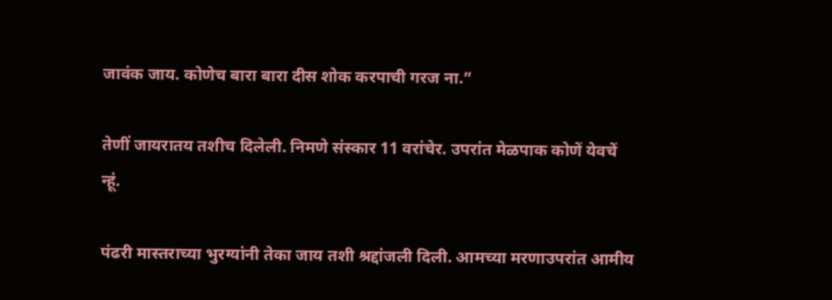जावंक जाय. कोणेच बारा बारा दीस शोक करपाची गरज ना.”

तेणीं जायरातय तशीच दिलेली. निमणे संस्कार 11 वरांचेर. उपरांत मेळपाक कोणें येवचें न्हूं.

पंढरी मास्तराच्या भुरग्यांनी तेका जाय तशी श्रद्दांजली दिली. आमच्या मरणाउपरांत आमीय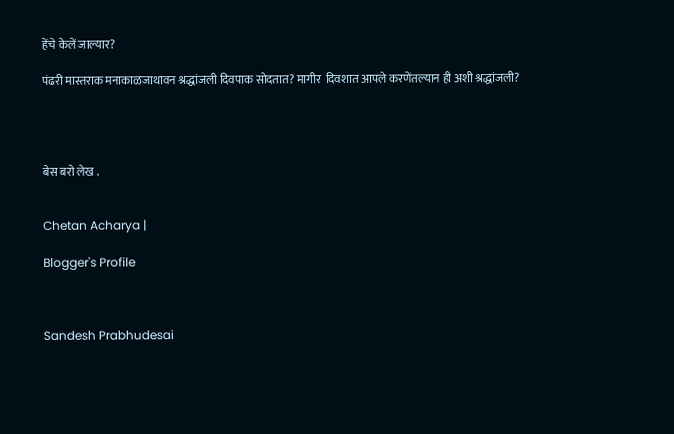हेंचे केलें जाल्यार?

पंढरी मास्तराक मनाकाळजाथावन श्रद्धांजली दिवपाक सोदतात? मागीर  दिवशात आपले करणेंतल्यान ही अशी श्रद्धांजली?




बेस बरो लेख .


Chetan Acharya |

Blogger's Profile



Sandesh Prabhudesai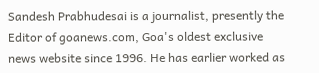Sandesh Prabhudesai is a journalist, presently the Editor of goanews.com, Goa's oldest exclusive news website since 1996. He has earlier worked as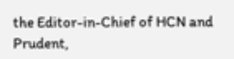the Editor-in-Chief of HCN and Prudent,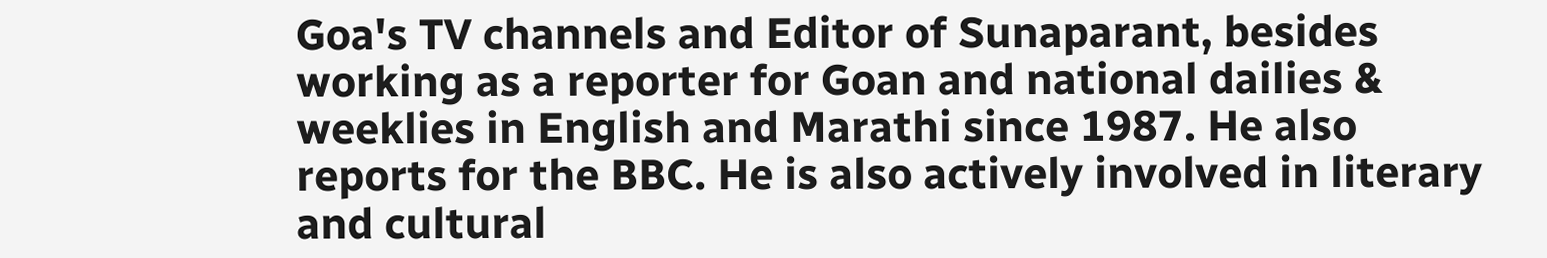Goa's TV channels and Editor of Sunaparant, besides working as a reporter for Goan and national dailies & weeklies in English and Marathi since 1987. He also reports for the BBC. He is also actively involved in literary and cultural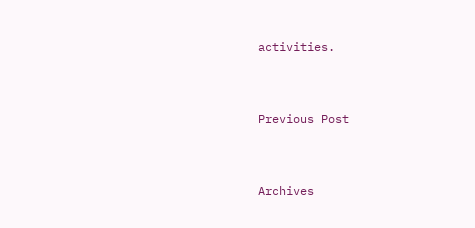activities.



Previous Post



Archives